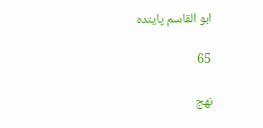ابو القاسم پاينده

65

نهج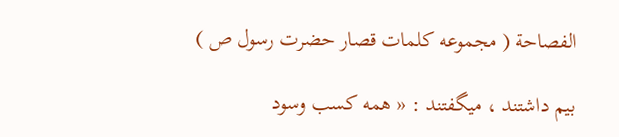الفصاحة ( مجموعه كلمات قصار حضرت رسول ص )

بيم داشتند ، ميگفتند : « همه كسب وسود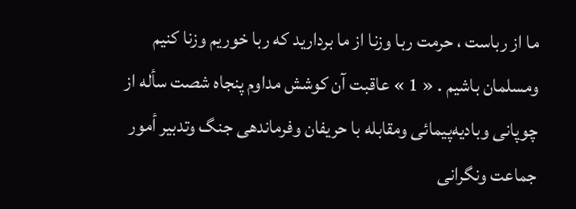ما از رباست ، حرمت ربا وزنا از ما برداريد كه ربا خوريم وزنا كنيم ومسلمان باشيم . « 1 » عاقبت آن كوشش مداوم پنجاه شصت سأله از چوپانى وباديه‌پيمائى ومقابله با حريفان وفرماندهى جنگ وتدبير أمور جماعت ونگرانى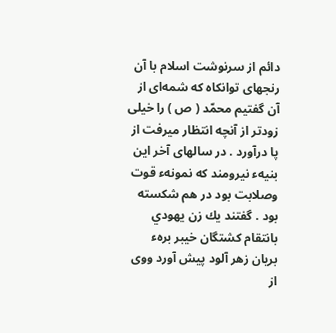دائم از سرنوشت اسلام با آن رنجهاى توانكاه كه شمه‌اى از آن گفتيم محمّد ( ص ) را خيلى زودتر از آنچه انتظار ميرفت از پا درآورد . در سالهاى آخر اين بنيهء نيرومند كه نمونهء قوت وصلابت بود در هم شكسته بود . گفتند يك زن يهودي بانتقام كشتگان خيبر برهء بريان زهر آلود پيش آورد ووى از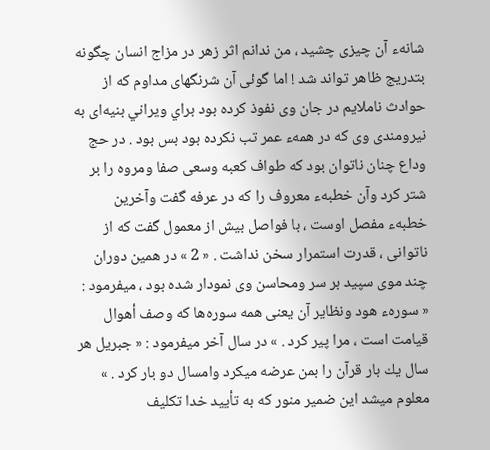شانهء آن چيزى چشيد ، من ندانم اثر زهر در مزاج انسان چگونه بتدريج ظاهر تواند شد ! اما گوئى آن شرنگهاى مداوم كه از حوادث ناملايم در جان وى نفوذ كرده بود براي ويراني بنيه‌اى به نيرومندى وى كه در همهء عمر تب نكرده بود بس بود . در حج وداع چنان ناتوان بود كه طواف كعبه وسعى صفا ومروه را بر شتر كرد وآن خطبهء معروف را كه در عرفه گفت وآخرين خطبهء مفصل اوست ، با فواصل بيش از معمول گفت كه از ناتوانى ، قدرت استمرار سخن نداشت . « 2 » در همين دوران چند موى سپيد بر سر ومحاسن وى نمودار شده بود ، ميفرمود : « سورهء هود ونظاير آن يعنى همه سوره‌ها كه وصف أهوال قيامت است ، مرا پير كرد . » در سال آخر ميفرمود : « جبريل هر سال يك بار قرآن را بمن عرضه ميكرد وامسال دو بار كرد . » معلوم ميشد اين ضمير منور كه به تأييد خدا تكليف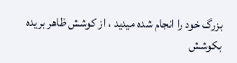بزرگ خود را انجام شده ميديد ، از كوشش ظاهر بريده بكوشش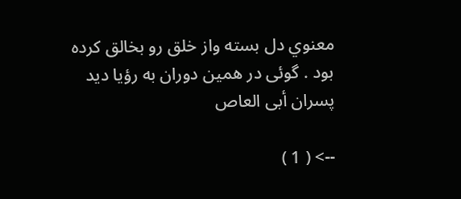معنوي دل بسته واز خلق رو بخالق كرده بود . گوئى در همين دوران به رؤيا ديد پسران أبى العاص

--> ( 1 )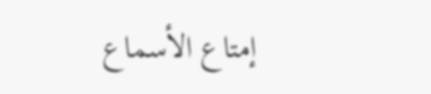إمتاع الأسماع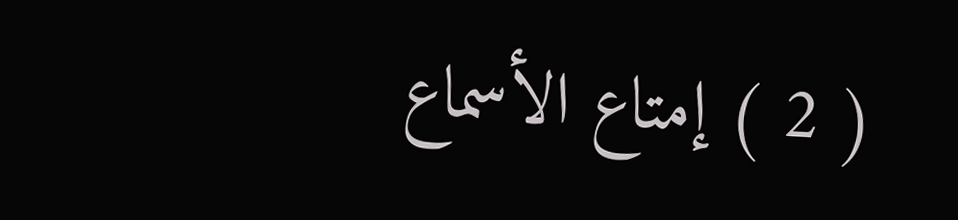( 2 ) إمتاع الأسماع